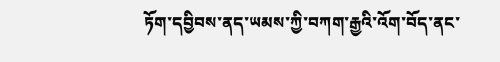ཏོག་དབྱིབས་ནད་ཡམས་ཀྱི་བཀག་རྒྱའི་འོག་བོད་ནང་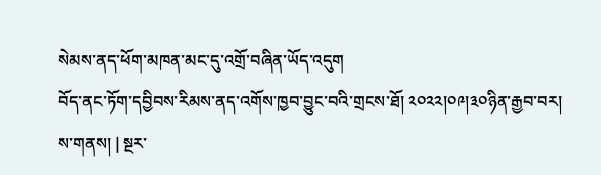སེམས་ནད་ཕོག་མཁན་མང་དུ་འགྲོ་བཞིན་ཡོད་འདུག
བོད་ནང་ཏོག་དབྱིབས་རིམས་ནད་འགོས་ཁྱབ་བྱུང་བའི་གྲངས་ཐོ། ༢༠༢༢།༠༩།༣༠ཉིན་རྒྱབ་བར།
ས་གནས། | སྔར་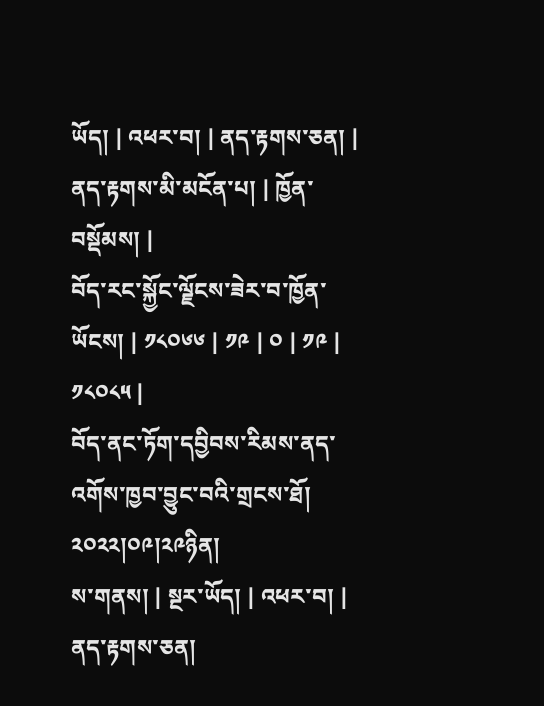ཡོད། | འཕར་བ། | ནད་རྟགས་ཅན། | ནད་རྟགས་མི་མངོན་པ། | ཁྱོན་བསྡོམས། |
བོད་རང་སྐྱོང་ལྗོངས་ཟེར་བ་ཁྱོན་ཡོངས། | ༡༨༠༦༦ | ༡༩ | ༠ | ༡༩ | ༡༨༠༨༥ |
བོད་ནང་ཏོག་དབྱིབས་རིམས་ནད་འགོས་ཁྱབ་བྱུང་བའི་གྲངས་ཐོ། ༢༠༢༢།༠༩།༢༩ཉིན།
ས་གནས། | སྔར་ཡོད། | འཕར་བ། | ནད་རྟགས་ཅན།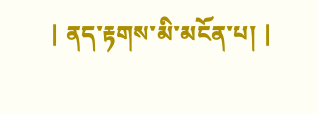| ནད་རྟགས་མི་མངོན་པ། |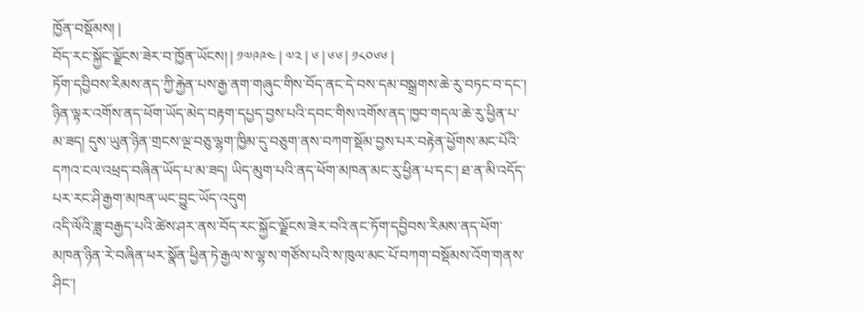ཁྱོན་བསྡོམས། |
བོད་རང་སྐྱོང་ལྗོངས་ཟེར་བ་ཁྱོན་ཡོངས། | ༡༧༩༩༤ | ༧༢ | ༦ | ༦༦ | ༡༨༠༦༦ |
ཏོག་དབྱིབས་རིམས་ནད་ཀྱི་རྐྱེན་པས་རྒྱ་ནག་གཞུང་གིས་བོད་ནང་དེ་བས་དམ་བསྒྲགས་ཆེ་རུ་བཏང་བ་དང་། ཉིན་ལྟར་འགོས་ནད་ཕོག་ཡོད་མེད་བརྟག་དཔྱད་བྱས་པའི་དབང་གིས་འགོས་ནད་ཁྱབ་གདལ་ཆེ་རུ་ཕྱིན་པ་མ་ཟད། དུས་ཡུན་ཉིན་གྲངས་ལྔ་བཅུ་ལྷག་ཁྱིམ་དུ་བཅུག་ནས་བཀག་སྡོམ་བྱས་པར་བརྟེན་ཕྱོགས་མང་པོའི་དཀའ་ངལ་འཕྲད་བཞིན་ཡོད་པ་མ་ཟད། ཡིད་མུག་པའི་ནད་ཕོག་མཁན་མང་རུ་ཕྱིན་པ་དང་། ཐ་ན་མི་འདོད་པར་རང་ཤི་རྒྱག་མཁན་ཡང་བྱུང་ཡོད་འདུག
འདི་ལོའི་ཟླ་བརྒྱད་པའི་ཚེས་ཤར་ནས་བོད་རང་སྐྱོང་ལྗོངས་ཟེར་བའི་ནང་ཏོག་དབྱིབས་རིམས་ནད་ཕོག་མཁན་ཉིན་རེ་བཞིན་ཕར་སྣོན་ཕྱིན་ཏེ་རྒྱལ་ས་ལྷ་ས་གཙོས་པའི་ས་ཁུལ་མང་པོ་བཀག་བསྡོམས་འོག་གནས་ཤིང་།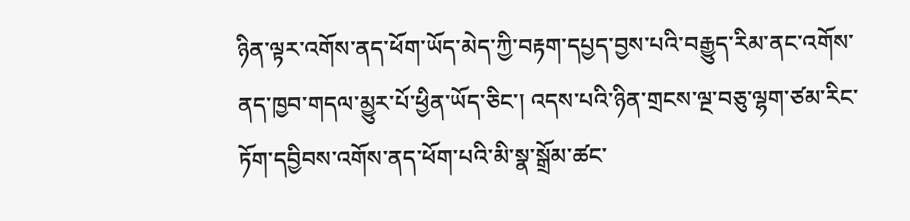ཉིན་ལྟར་འགོས་ནད་ཕོག་ཡོད་མེད་ཀྱི་བརྟག་དཔྱད་བྱས་པའི་བརྒྱུད་རིམ་ནང་འགོས་ནད་ཁྱབ་གདལ་མྱུར་པོ་ཕྱིན་ཡོད་ཅིང་། འདས་པའི་ཉིན་གྲངས་ལྔ་བཅུ་ལྷག་ཙམ་རིང་ཏོག་དབྱིབས་འགོས་ནད་ཕོག་པའི་མི་སྣ་སྒྲོམ་ཚང་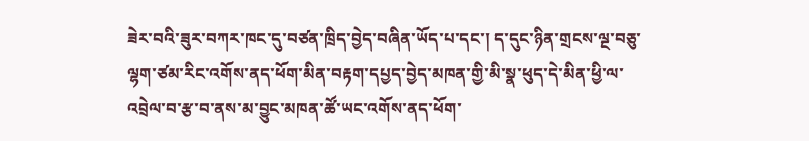ཟེར་བའི་ཟུར་བཀར་ཁང་དུ་བཙན་ཁྲིད་བྱེད་བཞིན་ཡོད་པ་དང་། ད་དུང་ཉིན་གྲངས་ལྔ་བཅུ་ལྷག་ཙམ་རིང་འགོས་ནད་ཕོག་མིན་བརྟག་དཔྱད་བྱེད་མཁན་གྱི་མི་སྣ་ཕུད་དེ་མིན་ཕྱི་ལ་འབྲེལ་བ་རྩ་བ་ནས་མ་བྱུང་མཁན་ཚོ་ཡང་འགོས་ནད་ཕོག་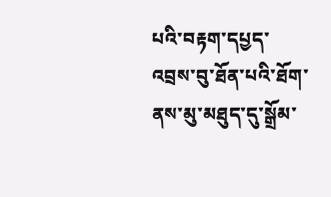པའི་བརྟག་དཔྱད་འབྲས་བུ་ཐོན་པའི་ཐོག་ནས་མུ་མཐུད་དུ་སྒྲོམ་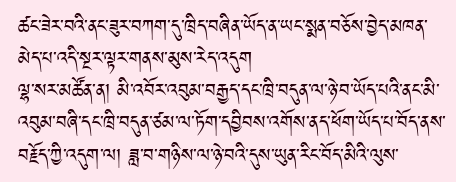ཚང་ཟེར་བའི་ནང་ཟུར་བཀག་དུ་ཁྲིད་བཞིན་ཡོད་ན་ཡང་སྨན་བཅོས་བྱེད་མཁན་མེད་པ་འདི་སྔར་ལྟར་གནས་མུས་རེད་འདུག
ལྷ་སར་མཚོན་ན། མི་འབོར་འབུམ་བརྒྱད་དང་ཁྲི་བདུན་ལ་ཉེ་བ་ཡོད་པའི་ནང་མི་འབུམ་བཞི་དང་ཁྲི་བདུན་ཙམ་ལ་ཏོག་དབྱིབས་འགོས་ནད་ཕོག་ཡོད་པ་བོད་ནས་བརྗོད་ཀྱི་འདུག་ལ། ཟླ་བ་གཉིས་ལ་ཉེ་བའི་དུས་ཡུན་རིང་བོད་མིའི་ལུས་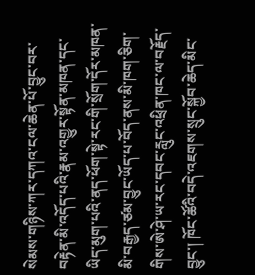སེམས་གཉིས་ཀར་དཀའ་ངལ་ཆེན་པོ་བྱུང་བར་བརྟེན་མི་འདོད་པའི་རྣམ་འགྱུར་སྟོན་མཁན་དང་ཡིད་མུག་པའི་ནད་ཕོག་སྟེ་རང་གི་སྲོག་དོར་མཁན་མི་བརྒྱད་ཙམ་བྱུང་ཡོད་པ་བོད་ནས་མི་ཁག་ཅིག་གིས་ཨེ་ཤེ་ཡ་རང་དབང་རླུང་འཕྲིན་ཁང་ལ་བརྗོད་བྱུང་། ཁོང་ཚོའི་བདེ་འཇགས་སྲུང་སྐྱོབ་ཆེད་མིང་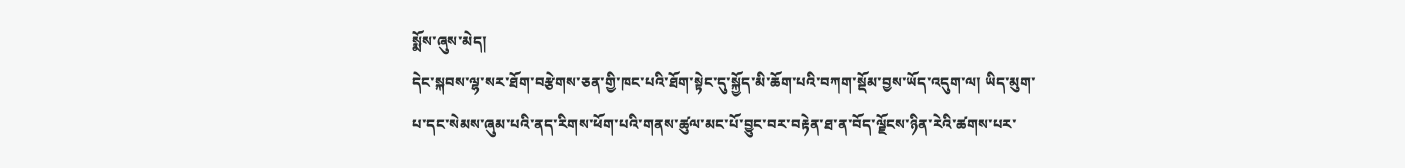སྨོས་ཞུས་མེད།
དེང་སྐབས་ལྷ་སར་ཐོག་བརྩེགས་ཅན་གྱི་ཁང་པའི་ཐོག་སྟེང་དུ་སྐྱོད་མི་ཆོག་པའི་བཀག་སྡོམ་བྱས་ཡོད་འདུག་ལ། ཡིད་མུག་པ་དང་སེམས་ཞུམ་པའི་ནད་རིགས་ཕོག་པའི་གནས་ཚུལ་མང་པོ་བྱུང་བར་བརྟེན་ཐ་ན་བོད་ལྗོངས་ཉིན་རེའི་ཚགས་པར་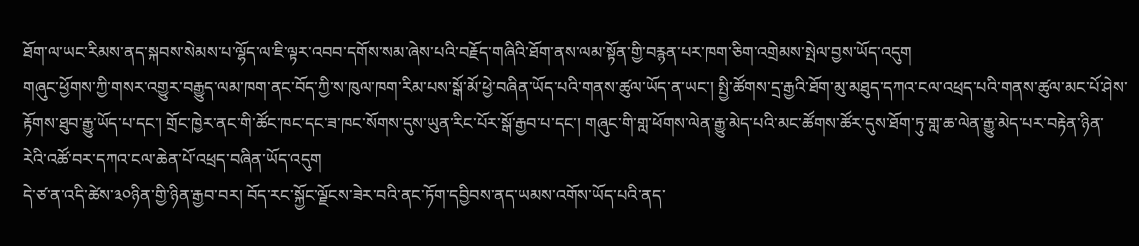ཐོག་ལ་ཡང་རིམས་ནད་སྐབས་སེམས་པ་ལྷོད་ལ་ཇི་ལྟར་འབབ་དགོས་སམ་ཞེས་པའི་བརྗོད་གཞིའི་ཐོག་ནས་ལམ་སྟོན་གྱི་བརྙན་པར་ཁག་ཅིག་འགྲེམས་སྤེལ་བྱས་ཡོད་འདུག
གཞུང་ཕྱོགས་ཀྱི་གསར་འགྱུར་བརྒྱུད་ལམ་ཁག་ནང་བོད་ཀྱི་ས་ཁུལ་ཁག་རིམ་པས་སྒོ་མོ་ཕྱེ་བཞིན་ཡོད་པའི་གནས་ཚུལ་ཡོད་ན་ཡང་། སྤྱི་ཚོགས་དྲ་རྒྱའི་ཐོག་མུ་མཐུད་དཀའ་ངལ་འཕྲད་པའི་གནས་ཚུལ་མང་པོ་ཤེས་རྟོགས་ཐུབ་རྒྱུ་ཡོད་པ་དང་། གྲོང་ཁྱེར་ནང་གི་ཚོང་ཁང་དང་ཟ་ཁང་སོགས་དུས་ཡུན་རིང་པོར་སྒོ་རྒྱབ་པ་དང་། གཞུང་གི་གླ་ཕོགས་ལེན་རྒྱུ་མེད་པའི་མང་ཚོགས་ཚོར་དུས་ཐོག་ཏུ་གླ་ཆ་ལེན་རྒྱུ་མེད་པར་བརྟེན་ཉིན་རེའི་འཚོ་བར་དཀའ་ངལ་ཆེན་པོ་འཕྲད་བཞིན་ཡོད་འདུག
དེ་ཙ་ན་འདི་ཚེས་༣༠ཉིན་གྱི་ཉིན་རྒྱབ་བར། བོད་རང་སྐྱོང་ལྗོངས་ཟེར་བའི་ནང་ཏོག་དབྱིབས་ནད་ཡམས་འགོས་ཡོད་པའི་ནད་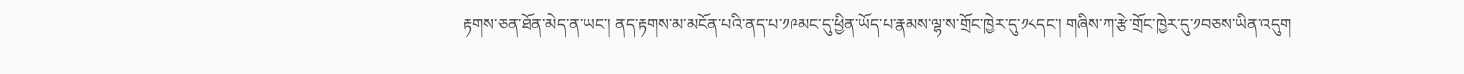རྟགས་ཅན་ཐོན་མེད་ན་ཡང་། ནད་རྟགས་མ་མངོན་པའི་ནད་པ་༡༩མང་དུ་ཕྱིན་ཡོད་པ་རྣམས་ལྷ་ས་གྲོང་ཁྱེར་དུ་༡༨དང་། གཞིས་ཀ་རྩེ་གྲོང་ཁྱེར་དུ་༡བཅས་ཡིན་འདུག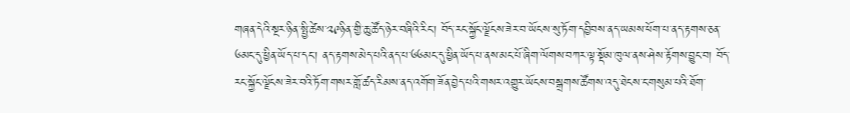གཞན་དེའི་སྔར་ཉིན་སྤྱི་ཚེས་༢༩ཉིན་གྱི་ཆུ་ཚོད་ཉེར་བཞིའི་རིང་། བོད་རང་སྐྱོང་ལྗོངས་ཟེར་བ་ཡོངས་སུ་ཏོག་དབྱིབས་ནད་ཡམས་ཕོག་པ་ནད་རྟགས་ཅན་༦མང་དུ་ཕྱིན་ཡོད་པ་དང་། ནད་རྟགས་མེད་པའི་ནད་པ་༦༦མང་དུ་ཕྱིན་ཡོད་པ་ནས་མང་པོ་ཞིག་ལོགས་བཀར་ལྟ་སྡོམ་ཁུལ་ནས་ཤེས་རྟོགས་བྱུང་བ། བོད་རང་སྐྱོང་ལྗོངས་ཟེར་བའི་ཏོག་གསར་གློ་ཚད་རིམས་ནད་འགོག་ཟོན་བྱེད་པའི་གསར་འགྱུར་ཡོངས་བསྒྲགས་ཚོགས་འདུ་ཐེངས་ང་གསུམ་པའི་ཐོག་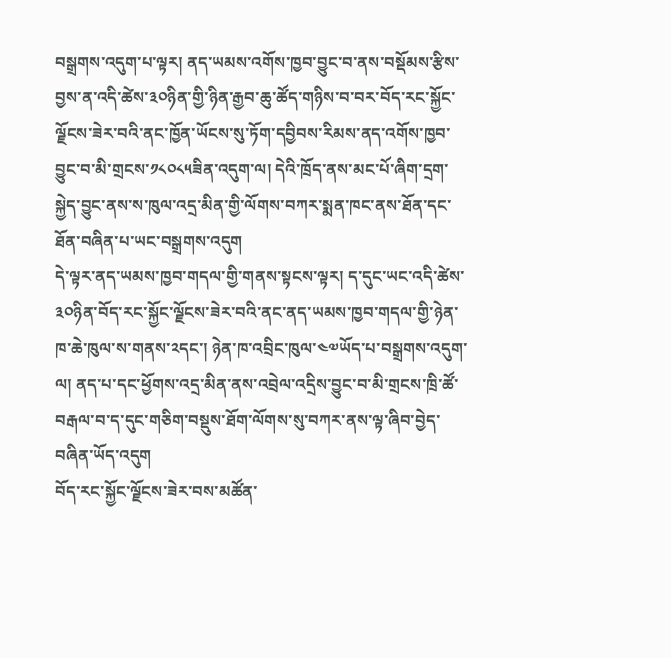བསྒྲགས་འདུག་པ་ལྟར། ནད་ཡམས་འགོས་ཁྱབ་བྱུང་བ་ནས་བསྡོམས་རྩིས་བྱས་ན་འདི་ཚེས་༣༠ཉིན་གྱི་ཉིན་རྒྱབ་ཆུ་ཚོད་གཉིས་བ་བར་བོད་རང་སྐྱོང་ལྗོངས་ཟེར་བའི་ནང་ཁྱོན་ཡོངས་སུ་ཏོག་དབྱིབས་རིམས་ནད་འགོས་ཁྱབ་བྱུང་བ་མི་གྲངས་༡༨༠༨༥ཟིན་འདུག་ལ། དེའི་ཁྲོད་ནས་མང་པོ་ཞིག་དྲག་སྐྱེད་བྱུང་ནས་ས་ཁུལ་འདྲ་མིན་གྱི་ལོགས་བཀར་སྨན་ཁང་ནས་ཐོན་དང་ཐོན་བཞིན་པ་ཡང་བསྒྲགས་འདུག
དེ་ལྟར་ནད་ཡམས་ཁྱབ་གདལ་གྱི་གནས་སྟངས་ལྟར། ད་དུང་ཡང་འདི་ཚེས་༣༠ཉིན་བོད་རང་སྐྱོང་ལྗོངས་ཟེར་བའི་ནང་ནད་ཡམས་ཁྱབ་གདལ་གྱི་ཉེན་ཁ་ཆེ་ཁུལ་ས་གནས་༢དང་། ཉེན་ཁ་འབྲིང་ཁུལ་༤༧ཡོད་པ་བསྒྲགས་འདུག་ལ། ནད་པ་དང་ཕྱོགས་འདྲ་མིན་ནས་འབྲེལ་འདྲིས་བྱུང་བ་མི་གྲངས་ཁྲི་ཚོ་བརྒལ་བ་ད་དུང་གཅིག་བསྡུས་ཐོག་ལོགས་སུ་བཀར་ནས་ལྟ་ཞིབ་བྱེད་བཞིན་ཡོད་འདུག
བོད་རང་སྐྱོང་ལྗོངས་ཟེར་བས་མཚོན་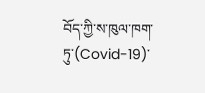བོད་ཀྱི་ས་ཁུལ་ཁག་ཏུ་(Covid-19)་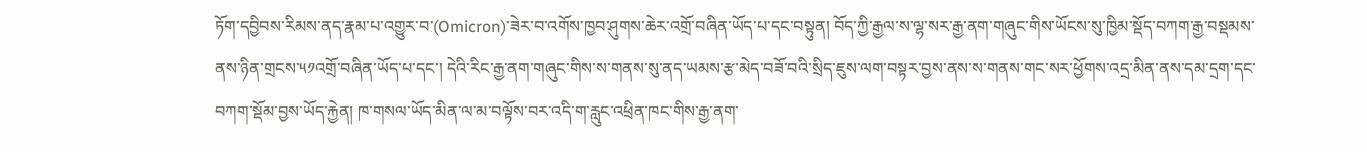ཏོག་དབྱིབས་རིམས་ནད་རྣམ་པ་འགྱུར་བ་(Omicron)་ཟེར་བ་འགོས་ཁྱབ་ཤུགས་ཆེར་འགྲོ་བཞིན་ཡོད་པ་དང་བསྟུན། བོད་ཀྱི་རྒྱལ་ས་ལྷ་སར་རྒྱ་ནག་གཞུང་གིས་ཡོངས་སུ་ཁྱིམ་སྡོད་བཀག་རྒྱ་བསྡམས་ནས་ཉིན་གྲངས་༥༡འགྲོ་བཞིན་ཡོད་པ་དང་། དེའི་རིང་རྒྱ་ནག་གཞུང་གིས་ས་གནས་སུ་ནད་ཡམས་རྩ་མེད་བཟོ་བའི་སྲིད་ཇུས་ལག་བསྟར་བྱས་ནས་ས་གནས་གང་སར་ཕྱོགས་འདྲ་མིན་ནས་དམ་དྲག་དང་བཀག་སྡོམ་བྱས་ཡོད་རྐྱེན། ཁ་གསལ་ཡོད་མིན་ལ་མ་བལྟོས་བར་འདི་ག་རླུང་འཕྲིན་ཁང་གིས་རྒྱ་ནག་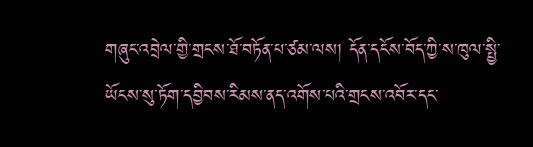གཞུང་འབྲེལ་གྱི་གྲངས་ཐོ་བཏོན་པ་ཙམ་ལས། དོན་དངོས་བོད་ཀྱི་ས་ཁུལ་སྤྱི་ཡོངས་སུ་ཏོག་དབྱིབས་རིམས་ནད་འགོས་པའི་གྲངས་འབོར་དང་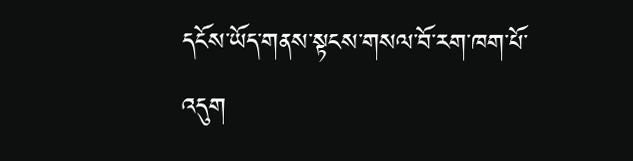དངོས་ཡོད་གནས་སྟངས་གསལ་བོ་རག་ཁག་པོ་འདུག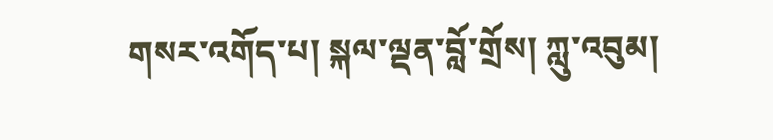གསར་འགོད་པ། སྐལ་ལྡན་བློ་གྲོས། ཀླུ་འབུམ།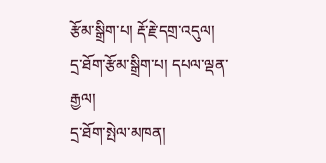རྩོམ་སྒྲིག་པ། རྡོ་རྗེ་དགྲ་འདུལ།
དྲ་ཐོག་རྩོམ་སྒྲིག་པ། དཔལ་ལྡན་རྒྱལ།
དྲ་ཐོག་སྤེལ་མཁན།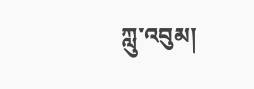ཀླུ་འབུམ།